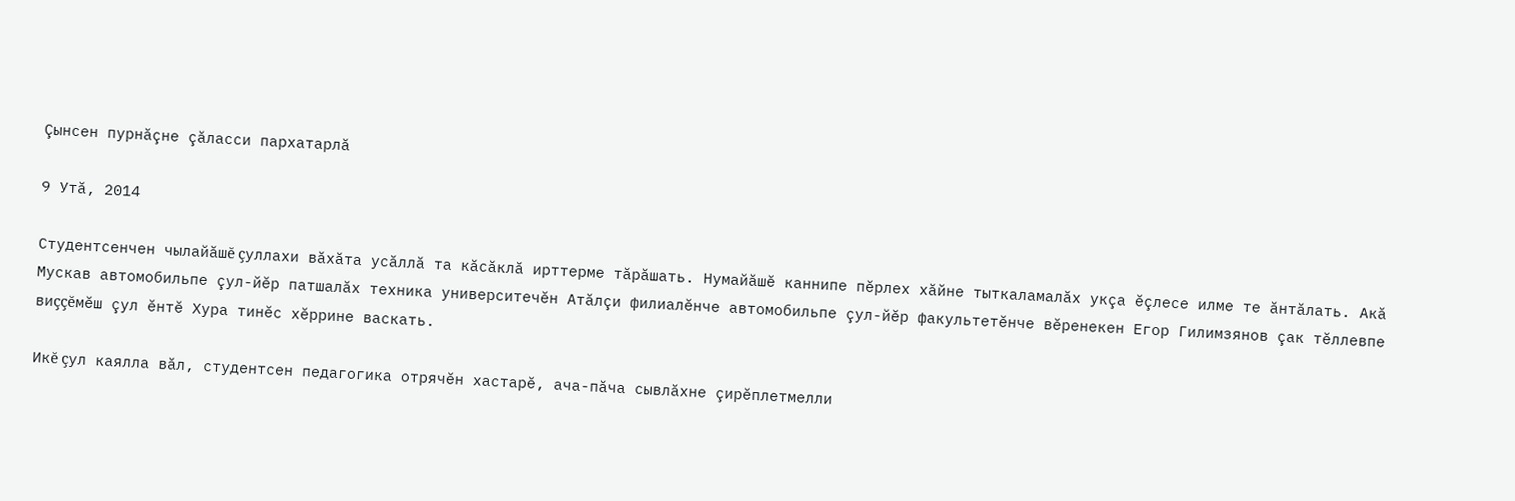Çынсен пурнăçне çăласси пархатарлă

9 Утă, 2014

Студентсенчен чылайăшĕ çуллахи вăхăта усăллă та кăсăклă ирттерме тăрăшать. Нумайăшĕ каннипе пĕрлех хăйне тыткаламалăх укçа ĕçлесе илме те ăнтăлать. Акă Мускав автомобильпе çул-йĕр патшалăх техника университечĕн Атăлçи филиалĕнче автомобильпе çул-йĕр факультетĕнче вĕренекен Егор Гилимзянов çак тĕллевпе виççĕмĕш çул ĕнтĕ Хура тинĕс хĕррине васкать.

Икĕ çул каялла вăл, студентсен педагогика отрячĕн хастарĕ, ача-пăча сывлăхне çирĕплетмелли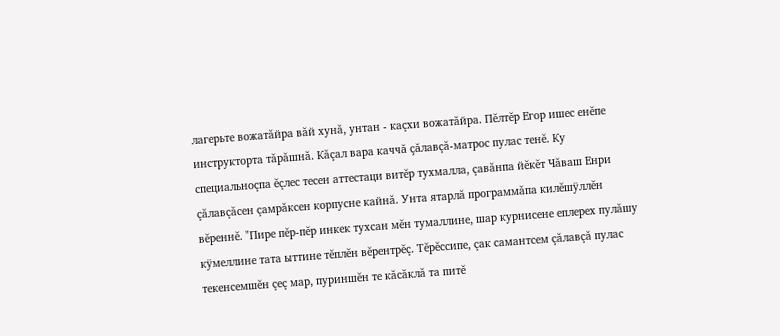лагерьте вожатăйра вăй хунă, унтан - каçхи вожатăйра. Пĕлтĕр Егор ишес енĕпе инструкторта тăрăшнă. Кăçал вара каччă çăлавçă-матрос пулас тенĕ. Ку специальноçпа ĕçлес тесен аттестаци витĕр тухмалла, çавăнпа йĕкĕт Чăваш Енри çăлавçăсен çамрăксен корпусне кайнă. Унта ятарлă программăпа килĕшÿллĕн вĕреннĕ. "Пире пĕр-пĕр инкек тухсан мĕн тумаллине, шар курнисене еплерех пулăшу кÿмеллине тата ыттине тĕплĕн вĕрентрĕç. Тĕрĕссипе, çак самантсем çăлавçă пулас текенсемшĕн çеç мар, пуриншĕн те кăсăклă та питĕ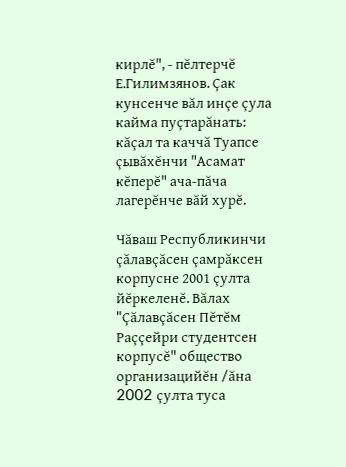кирлĕ", - пĕлтерчĕ Е.Гилимзянов. Çак кунсенче вăл инçе çула кайма пуçтарăнать: кăçал та каччă Туапсе çывăхĕнчи "Асамат кĕперĕ" ача-пăча лагерĕнче вăй хурĕ.

Чăваш Республикинчи çăлавçăсен çамрăксен корпусне 2001 çулта йĕркеленĕ. Вăлах "Çăлавçăсен Пĕтĕм Раççейри студентсен корпусĕ" общество организацийĕн /ăна 2002 çулта туса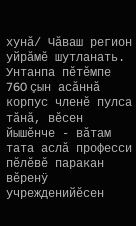хунă/ Чăваш регион уйрăмĕ шутланать. Унтанпа пĕтĕмпе 760 çын асăннă корпус членĕ пулса тăнă, вĕсен йышĕнче - вăтам тата аслă професси пĕлĕвĕ паракан вĕренÿ учрежденийĕсен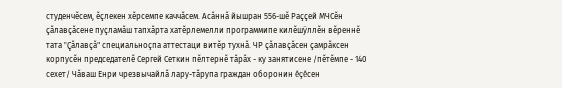студенчĕсем, ĕçлекен хĕрсемпе каччăсем. Асăннă йышран 556-шĕ Раççей МЧСĕн çăлавçăсене пуçламăш тапхăрта хатĕрлемелли программипе килĕшÿллĕн вĕреннĕ тата "Çăлавçă" специальноçпа аттестаци витĕр тухнă. ЧР çăлавçăсен çамрăксен корпусĕн председателĕ Сергей Сеткин пĕлтернĕ тăрăх - ку занятисене /пĕтĕмпе - 140 сехет/ Чăваш Енри чрезвычайлă лару-тăрупа граждан оборонин ĕçĕсен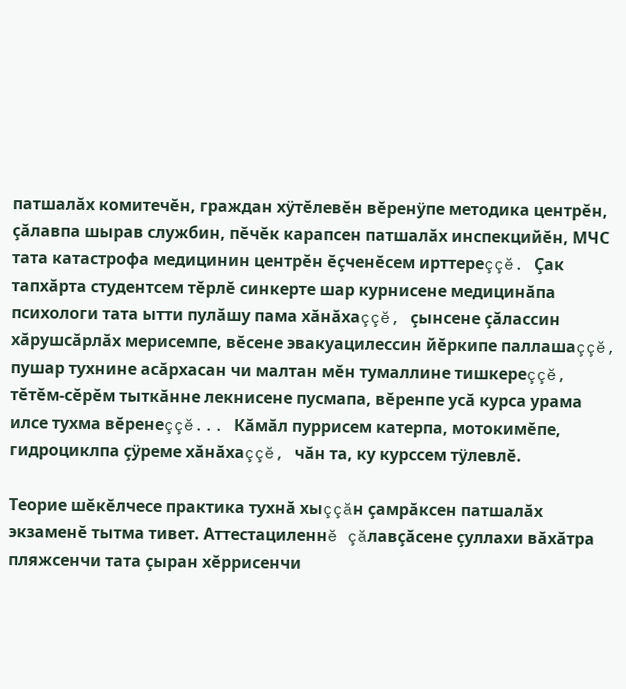патшалăх комитечĕн, граждан хÿтĕлевĕн вĕренÿпе методика центрĕн, çăлавпа шырав службин, пĕчĕк карапсен патшалăх инспекцийĕн, МЧС тата катастрофа медицинин центрĕн ĕçченĕсем ирттереççĕ. Çак тапхăрта студентсем тĕрлĕ синкерте шар курнисене медицинăпа психологи тата ытти пулăшу пама хăнăхаççĕ, çынсене çăлассин хăрушсăрлăх мерисемпе, вĕсене эвакуацилессин йĕркипе паллашаççĕ, пушар тухнине асăрхасан чи малтан мĕн тумаллине тишкереççĕ, тĕтĕм-сĕрĕм тыткăнне лекнисене пусмапа, вĕренпе усă курса урама илсе тухма вĕренеççĕ... Кăмăл пуррисем катерпа, мотокимĕпе, гидроциклпа çÿреме хăнăхаççĕ, чăн та, ку курссем тÿлевлĕ.

Теорие шĕкĕлчесе практика тухнă хыççăн çамрăксен патшалăх экзаменĕ тытма тивет. Аттестациленнĕ çăлавçăсене çуллахи вăхăтра пляжсенчи тата çыран хĕррисенчи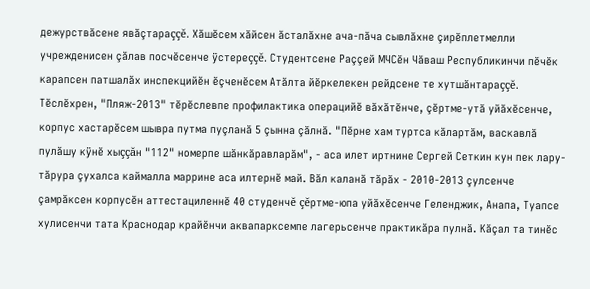дежурствăсене явăçтараççĕ. Хăшĕсем хăйсен ăсталăхне ача-пăча сывлăхне çирĕплетмелли учрежденисен çăлав посчĕсенче ÿстереççĕ. Студентсене Раççей МЧСĕн Чăваш Республикинчи пĕчĕк карапсен патшалăх инспекцийĕн ĕçченĕсем Атăлта йĕркелекен рейдсене те хутшăнтараççĕ. Тĕслĕхрен, "Пляж-2013" тĕрĕслевпе профилактика операцийĕ вăхăтĕнче, çĕртме-утă уйăхĕсенче, корпус хастарĕсем шывра путма пуçланă 5 çынна çăлнă. "Пĕрне хам туртса кăлартăм, васкавлă пулăшу кÿнĕ хыççăн "112" номерпе шăнкăравларăм", - аса илет иртнине Сергей Сеткин кун пек лару-тăрура çухалса каймалла маррине аса илтернĕ май. Вăл каланă тăрăх - 2010-2013 çулсенче çамрăксен корпусĕн аттестациленнĕ 40 студенчĕ çĕртме-юпа уйăхĕсенче Геленджик, Анапа, Туапсе хулисенчи тата Краснодар крайĕнчи аквапарксемпе лагерьсенче практикăра пулнă. Кăçал та тинĕс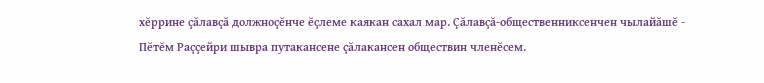хĕррине çăлавçă должноçĕнче ĕçлеме каякан сахал мар. Çăлавçă-общественниксенчен чылайăшĕ - Пĕтĕм Раççейри шывра путакансене çăлакансен обществин членĕсем.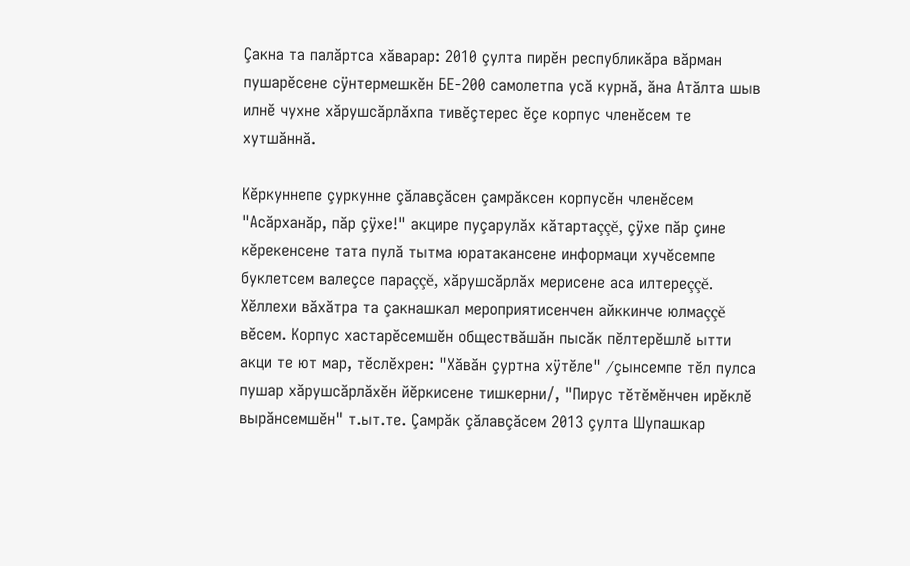Çакна та палăртса хăварар: 2010 çулта пирĕн республикăра вăрман пушарĕсене сÿнтермешкĕн БЕ-200 самолетпа усă курнă, ăна Атăлта шыв илнĕ чухне хăрушсăрлăхпа тивĕçтерес ĕçе корпус членĕсем те хутшăннă.

Кĕркуннепе çуркунне çăлавçăсен çамрăксен корпусĕн членĕсем "Асăрханăр, пăр çÿхе!" акцире пуçарулăх кăтартаççĕ, çÿхе пăр çине кĕрекенсене тата пулă тытма юратакансене информаци хучĕсемпе буклетсем валеçсе параççĕ, хăрушсăрлăх мерисене аса илтереççĕ. Хĕллехи вăхăтра та çакнашкал мероприятисенчен айккинче юлмаççĕ вĕсем. Корпус хастарĕсемшĕн обществăшăн пысăк пĕлтерĕшлĕ ытти акци те ют мар, тĕслĕхрен: "Хăвăн çуртна хÿтĕле" /çынсемпе тĕл пулса пушар хăрушсăрлăхĕн йĕркисене тишкерни/, "Пирус тĕтĕмĕнчен ирĕклĕ вырăнсемшĕн" т.ыт.те. Çамрăк çăлавçăсем 2013 çулта Шупашкар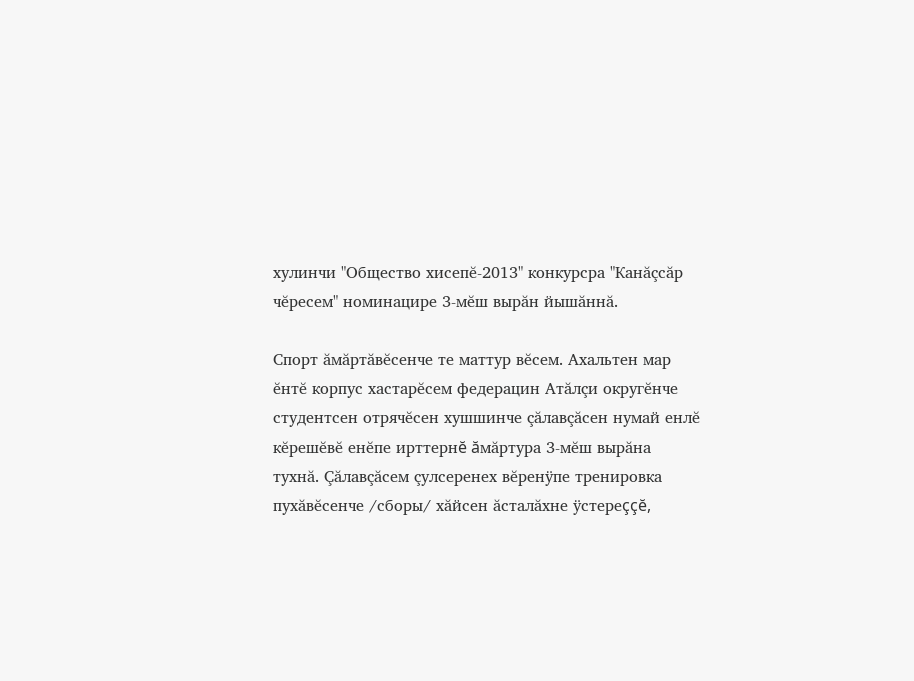хулинчи "Общество хисепĕ-2013" конкурсра "Канăçсăр чĕресем" номинацире 3-мĕш вырăн йышăннă.

Спорт ăмăртăвĕсенче те маттур вĕсем. Ахальтен мар ĕнтĕ корпус хастарĕсем федерацин Атăлçи округĕнче студентсен отрячĕсен хушшинче çăлавçăсен нумай енлĕ кĕрешĕвĕ енĕпе ирттернĕ ăмăртура 3-мĕш вырăна тухнă. Çăлавçăсем çулсеренех вĕренÿпе тренировка пухăвĕсенче /сборы/ хăйсен ăсталăхне ÿстереççĕ,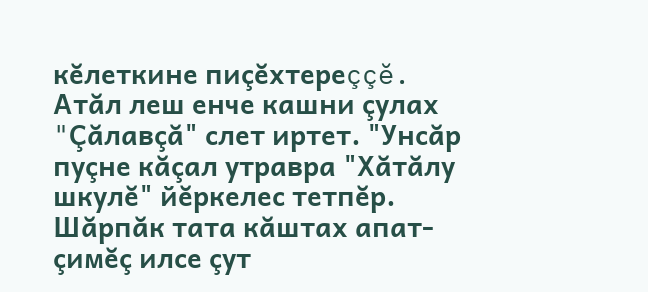кĕлеткине пиçĕхтереççĕ. Атăл леш енче кашни çулах "Çăлавçă" слет иртет. "Унсăр пуçне кăçал утравра "Хăтăлу шкулĕ" йĕркелес тетпĕр. Шăрпăк тата кăштах апат-çимĕç илсе çут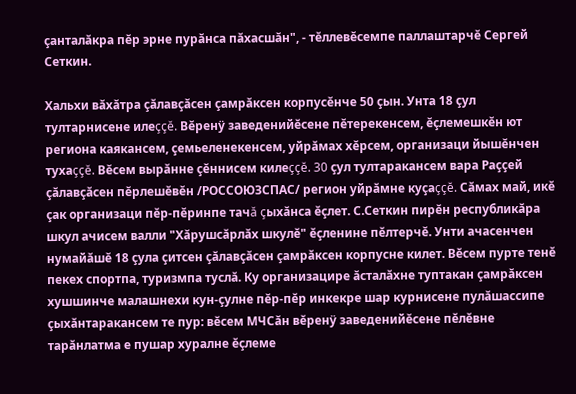çанталăкра пĕр эрне пурăнса пăхасшăн", - тĕллевĕсемпе паллаштарчĕ Сергей Сеткин.

Хальхи вăхăтра çăлавçăсен çамрăксен корпусĕнче 50 çын. Унта 18 çул тултарнисене илеççĕ. Вĕренÿ заведенийĕсене пĕтерекенсем, ĕçлемешкĕн ют региона каякансем, çемьеленекенсем, уйрăмах хĕрсем, организаци йышĕнчен тухаççĕ. Вĕсем вырăнне çĕннисем килеççĕ. 30 çул тултаракансем вара Раççей çăлавçăсен пĕрлешĕвĕн /РОССОЮЗСПАС/ регион уйрăмне куçаççĕ. Сăмах май, икĕ çак организаци пĕр-пĕринпе тачă çыхăнса ĕçлет. С.Сеткин пирĕн республикăра шкул ачисем валли "Хăрушсăрлăх шкулĕ" ĕçленине пĕлтерчĕ. Унти ачасенчен нумайăшĕ 18 çула çитсен çăлавçăсен çамрăксен корпусне килет. Вĕсем пурте тенĕ пекех спортпа, туризмпа туслă. Ку организацире ăсталăхне туптакан çамрăксен хушшинче малашнехи кун-çулне пĕр-пĕр инкекре шар курнисене пулăшассипе çыхăнтаракансем те пур: вĕсем МЧСăн вĕренÿ заведенийĕсене пĕлĕвне тарăнлатма е пушар хуралне ĕçлеме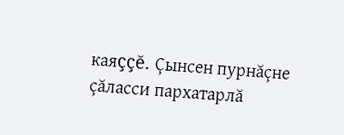каяççĕ. Çынсен пурнăçне çăласси пархатарлă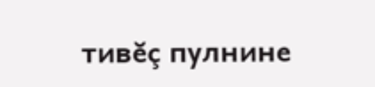тивĕç пулнине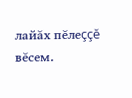лайăх пĕлеççĕ вĕсем.